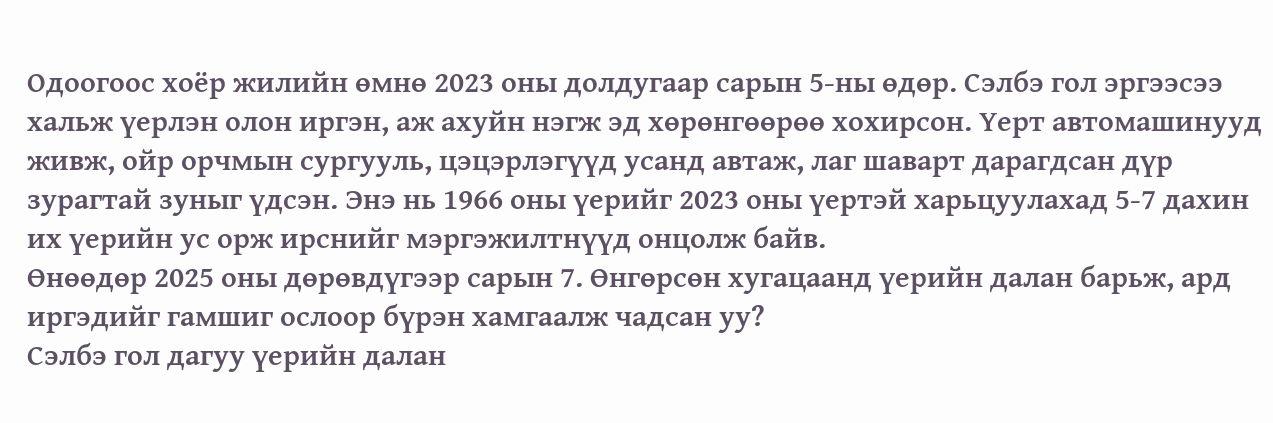Одоогоос хоёр жилийн өмнө 2023 оны долдугаар сарын 5-ны өдөр. Сэлбэ гол эргээсээ хальж үерлэн олон иргэн, аж ахуйн нэгж эд хөрөнгөөрөө хохирсон. Үерт автомашинууд живж, ойр орчмын сургууль, цэцэрлэгүүд усанд автаж, лаг шаварт дарагдсан дүр зурагтай зуныг үдсэн. Энэ нь 1966 оны үерийг 2023 оны үертэй харьцуулахад 5-7 дахин их үерийн ус орж ирснийг мэргэжилтнүүд онцолж байв.
Өнөөдөр 2025 оны дөрөвдүгээр сарын 7. Өнгөрсөн хугацаанд үерийн далан барьж, ард иргэдийг гамшиг ослоор бүрэн хамгаалж чадсан уу?
Сэлбэ гол дагуу үерийн далан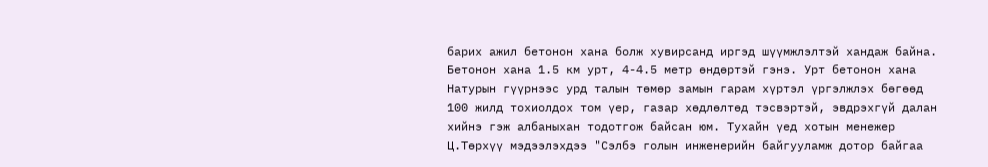барих ажил бетонон хана болж хувирсанд иргэд шүүмжлэлтэй хандаж байна. Бетонон хана 1.5 км урт, 4-4.5 метр өндөртэй гэнэ. Урт бетонон хана Натурын гүүрнээс урд талын төмөр замын гарам хүртэл үргэлжлэх бөгөөд 100 жилд тохиолдох том үер, газар хөдлөлтөд тэсвэртэй, эвдрэхгүй далан хийнэ гэж албаныхан тодотгож байсан юм. Тухайн үед хотын менежер Ц.Төрхүү мэдээлэхдээ "Сэлбэ голын инженерийн байгууламж дотор байгаа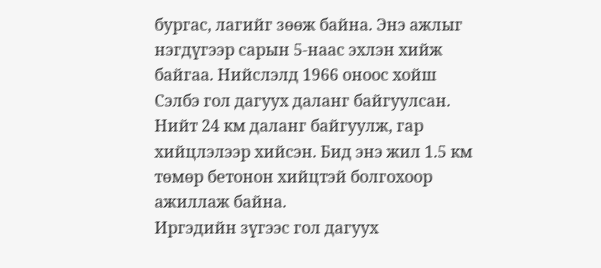бургас, лагийг зөөж байна. Энэ ажлыг нэгдүгээр сарын 5-наас эхлэн хийж байгаа. Нийслэлд 1966 оноос хойш Сэлбэ гол дагуух даланг байгуулсан. Нийт 24 км даланг байгуулж, гар хийцлэлээр хийсэн. Бид энэ жил 1.5 км төмөр бетонон хийцтэй болгохоор ажиллаж байна.
Иргэдийн зүгээс гол дагуух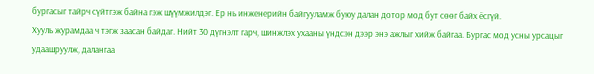бургасыг тайрч сүйтгэж байна гэж шүүмжилдэг. Ер нь инженерийн байгууламж буюу далан дотор мод бут сөөг байх ёсгүй.
Хууль журамдаа ч тэгж заасан байдаг. Нийт 30 дүгнэлт гарч, шинжлэх ухааны үндсэн дээр энэ ажлыг хийж байгаа. Бургас мод усны урсацыг удаашруулж, далангаа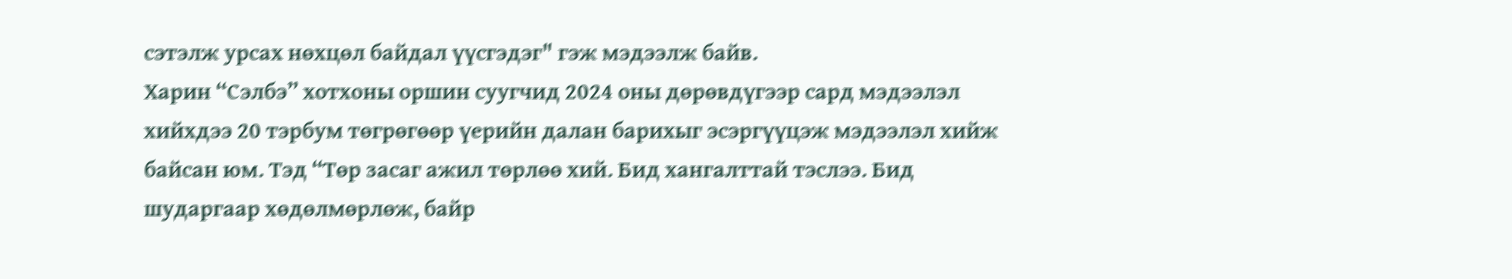сэтэлж урсах нөхцөл байдал үүсгэдэг" гэж мэдээлж байв.
Харин “Сэлбэ” хотхоны оршин суугчид 2024 оны дөрөвдүгээр сард мэдээлэл хийхдээ 20 тэрбум төгрөгөөр үерийн далан барихыг эсэргүүцэж мэдээлэл хийж байсан юм. Тэд “Төр засаг ажил төрлөө хий. Бид хангалттай тэслээ. Бид шударгаар хөдөлмөрлөж, байр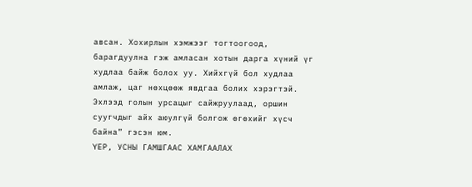авсан. Хохирлын хэмжээг тогтоогоод, барагдуулна гэж амласан хотын дарга хүний үг худлаа байж болох уу. Хийхгүй бол худлаа амлаж, цаг нөхцөөж явдгаа болих хэрэгтэй. Эхлээд голын урсацыг сайжруулаад, оршин суугчдыг айх аюулгүй болгож өгөхийг хүсч байна” гэсэн юм.
ҮЕР, УСНЫ ГАМШГААС ХАМГААЛАХ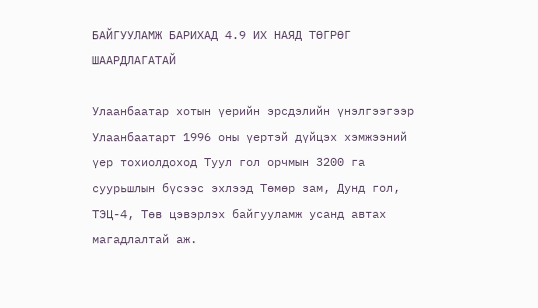БАЙГУУЛАМЖ БАРИХАД 4.9 ИХ НАЯД ТӨГРӨГ ШААРДЛАГАТАЙ

Улаанбаатар хотын үерийн эрсдэлийн үнэлгээгээр Улаанбаатарт 1996 оны үертэй дүйцэх хэмжээний үер тохиолдоход Туул гол орчмын 3200 га суурьшлын бүсээс эхлээд Төмөр зам, Дунд гол, ТЭЦ-4, Төв цэвэрлэх байгууламж усанд автах магадлалтай аж.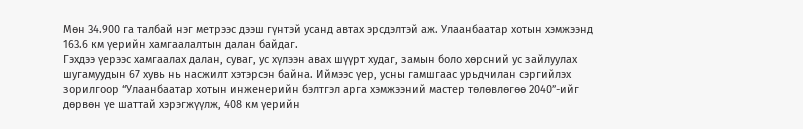Мөн 34.900 га талбай нэг метрээс дээш гүнтэй усанд автах эрсдэлтэй аж. Улаанбаатар хотын хэмжээнд 163.6 км үерийн хамгаалалтын далан байдаг.
Гэхдээ үерээс хамгаалах далан, суваг, ус хүлээн авах шүүрт худаг, замын боло хөрсний ус зайлуулах шугамуудын 67 хувь нь насжилт хэтэрсэн байна. Иймээс үер, усны гамшгаас урьдчилан сэргийлэх зорилгоор “Улаанбаатар хотын инженерийн бэлтгэл арга хэмжээний мастер төлөвлөгөө 2040”-ийг дөрвөн үе шаттай хэрэгжүүлж, 408 км үерийн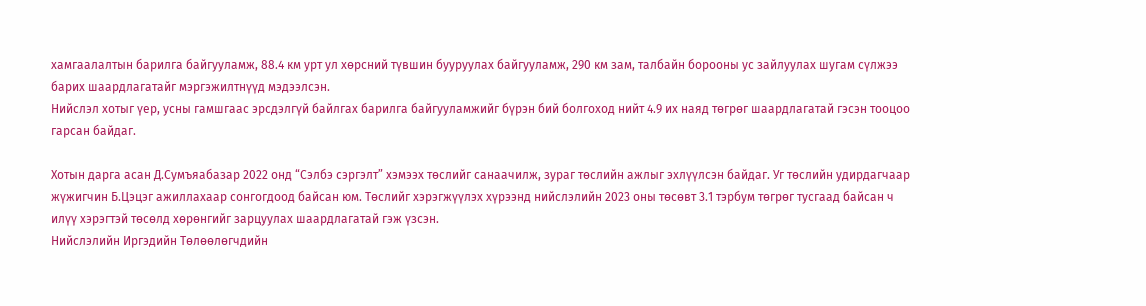хамгаалалтын барилга байгууламж, 88.4 км урт ул хөрсний түвшин бууруулах байгууламж, 290 км зам, талбайн борооны ус зайлуулах шугам сүлжээ барих шаардлагатайг мэргэжилтнүүд мэдээлсэн.
Нийслэл хотыг үер, усны гамшгаас эрсдэлгүй байлгах барилга байгууламжийг бүрэн бий болгоход нийт 4.9 их наяд төгрөг шаардлагатай гэсэн тооцоо гарсан байдаг.

Хотын дарга асан Д.Сумъяабазар 2022 онд “Сэлбэ сэргэлт” хэмээх төслийг санаачилж, зураг төслийн ажлыг эхлүүлсэн байдаг. Уг төслийн удирдагчаар жүжигчин Б.Цэцэг ажиллахаар сонгогдоод байсан юм. Төслийг хэрэгжүүлэх хүрээнд нийслэлийн 2023 оны төсөвт 3.1 тэрбум төгрөг тусгаад байсан ч илүү хэрэгтэй төсөлд хөрөнгийг зарцуулах шаардлагатай гэж үзсэн.
Нийслэлийн Иргэдийн Төлөөлөгчдийн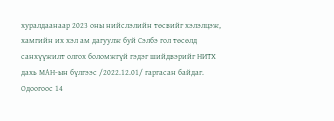хуралдаанаар 2023 оны нийслэлийн төсвийг хэлэлцэж, хамгийн их хэл ам дагуулж буй Сэлбэ гол төсөлд санхүүжилт олгох боломжгүй гэдэг шийдвэрийг НИТХ дахь МАН-ын бүлгээс /2022.12.01/ гаргасан байдаг. Одоогоос 14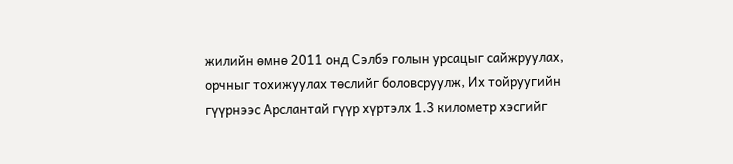жилийн өмнө 2011 онд Сэлбэ голын урсацыг сайжруулах, орчныг тохижуулах төслийг боловсруулж, Их тойруугийн гүүрнээс Арслантай гүүр хүртэлх 1.3 километр хэсгийг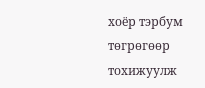хоёр тэрбум төгрөгөөр тохижуулж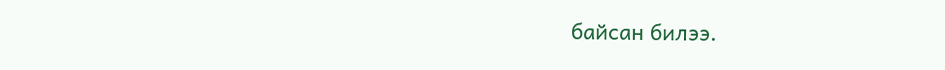байсан билээ.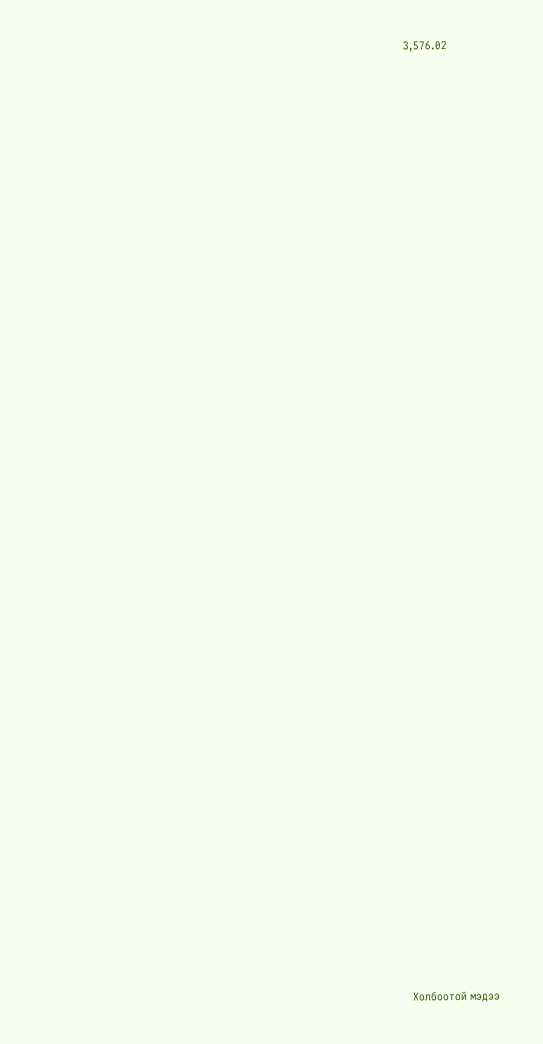3,576.02






















































Холбоотой мэдээ